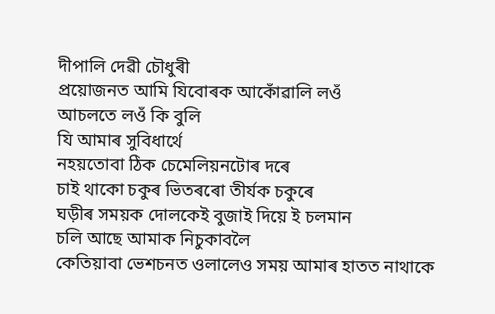দীপালি দেৱী চৌধুৰী
প্ৰয়োজনত আমি যিবোৰক আকোঁৱালি লওঁ
আচলতে লওঁ কি বুলি
যি আমাৰ সুবিধাৰ্থে
নহয়তোবা ঠিক চেমেলিয়নটোৰ দৰে
চাই থাকো চকুৰ ভিতৰৰো তীৰ্যক চকুৰে
ঘড়ীৰ সময়ক দোলকেই বুজাই দিয়ে ই চলমান
চলি আছে আমাক নিচুকাবলৈ
কেতিয়াবা ভেশচনত ওলালেও সময় আমাৰ হাতত নাথাকে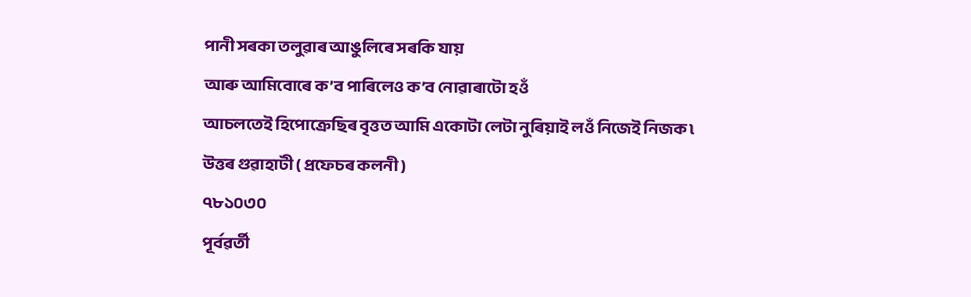পানী সৰকা তলুৱাৰ আঙুলিৰে সৰকি যায়
আৰু আমিবোৰে ক’ব পাৰিলেও ক’ব নোৱাৰাটো হওঁ
আচলতেই হিপোক্ৰেছিৰ বৃত্তত আমি একোটা লেটা নুৰিয়াই লওঁ নিজেই নিজক ৷
উত্তৰ গুৱাহাটী ( প্ৰফেচৰ কলনী )
৭৮১০৩০
পূৰ্বৱৰ্তী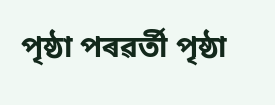পৃষ্ঠা পৰৱৰ্তী পৃষ্ঠা